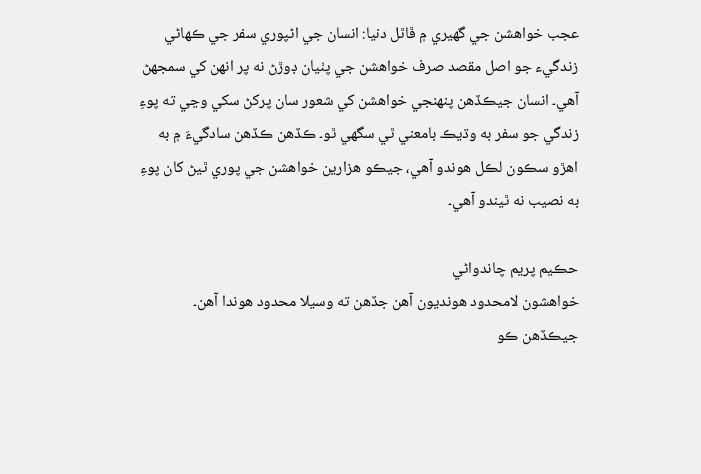عجب خواهشن جي گهيري ۾ ڦاٿل دنيا: انسان جي اڻپوري سفر جي ڪهاڻي
زندگيء جو اصل مقصد صرف خواهشن جي پٺيان ڊوڙڻ نه پر انهن کي سمجهڻ آهي۔ انسان جيڪڏهن پنهنجي خواهشن کي شعور سان پرکڻ سکي وڃي ته پوءِ زندگي جو سفر به وڌيڪ بامعني ٿي سگهي ٿو۔ ڪڏهن ڪڏهن سادگيءَ ۾ به اهڙو سڪون لڪل هوندو آهي، جيڪو هزارين خواهشن جي پوري ٿيڻ کان پوءِ به نصيب نه ٿيندو آهي۔

حڪيم پريم چاندواڻي
خواهشون لامحدود هونديون آهن جڏهن ته وسيلا محدود هوندا آهن۔ جيڪڏهن ڪو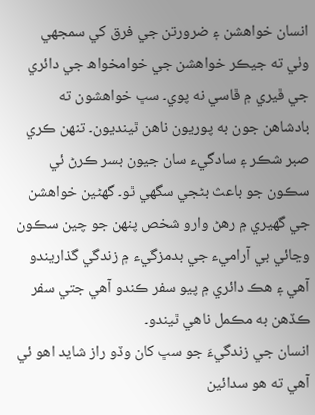انسان خواهشن ۽ ضرورتن جي فرق کي سمجهي وٺي ته جيڪر خواهشن جي خوامخواھ جي دائري جي ڦيري ۾ ڦاسي نه پوي۔ سڀ خواهشون ته بادشاهن جون به پوريون ناهن ٿينديون۔ تنهن ڪري صبر شڪر ۽ سادگيء سان جيون بسر ڪرڻ ئي سڪون جو باعث بڻجي سگهي ٿو۔ گهڻين خواهشن جي گهيري ۾ رهڻ وارو شخص پنهن جو چين سڪون وڃائي بي آراميء جي بدمزگيء ۾ زندگي گذاريندو آهي ۽ هڪ دائري ۾ پيو سفر ڪندو آهي جتي سفر ڪڏهن به مڪمل ناهي ٿيندو۔
انسان جي زندگيءَ جو سڀ کان وڏو راز شايد اهو ئي آهي ته هو سدائين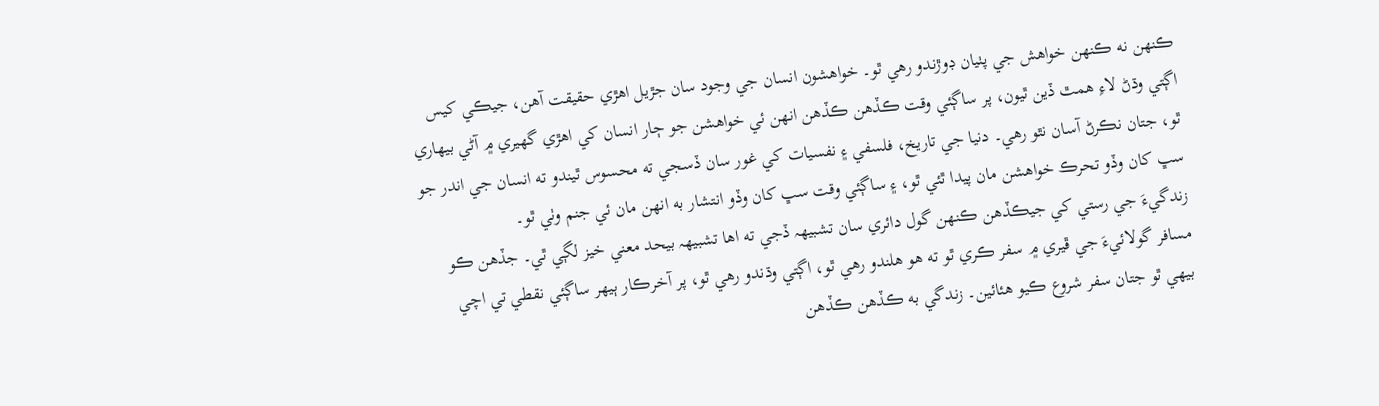ڪنهن نه ڪنهن خواهش جي پٺيان ڊوڙندو رهي ٿو۔ خواهشون انسان جي وجود سان جڙيل اهڙي حقيقت آهن، جيڪي کيس اڳتي وڌڻ لاءِ همٿ ڏين ٿيون، پر ساڳئي وقت ڪڏهن ڪڏهن انهن ئي خواهشن جو ڄار انسان کي اهڙي گهيري ۾ آڻي بيهاري ٿو، جتان نڪرڻ آسان نٿو رهي۔ دنيا جي تاريخ، فلسفي ۽ نفسيات کي غور سان ڏسجي ته محسوس ٿيندو ته انسان جي اندر جو سڀ کان وڏو تحرڪ خواهشن مان پيدا ٿئي ٿو، ۽ ساڳئي وقت سڀ کان وڏو انتشار به انهن مان ئي جنم وٺي ٿو۔
زندگيءَ جي رستي کي جيڪڏهن ڪنهن گول دائري سان تشبيھہ ڏجي ته اها تشبيهہ بيحد معني خيز لڳي ٿي۔ جڏهن ڪو مسافر گولائيءَ جي ڦيري ۾ سفر ڪري ٿو ته هو هلندو رهي ٿو، اڳتي وڌندو رهي ٿو، پر آخرڪار ٻيهر ساڳئي نقطي تي اچي بيهي ٿو جتان سفر شروع ڪيو هئائين۔ زندگي به ڪڏهن ڪڏهن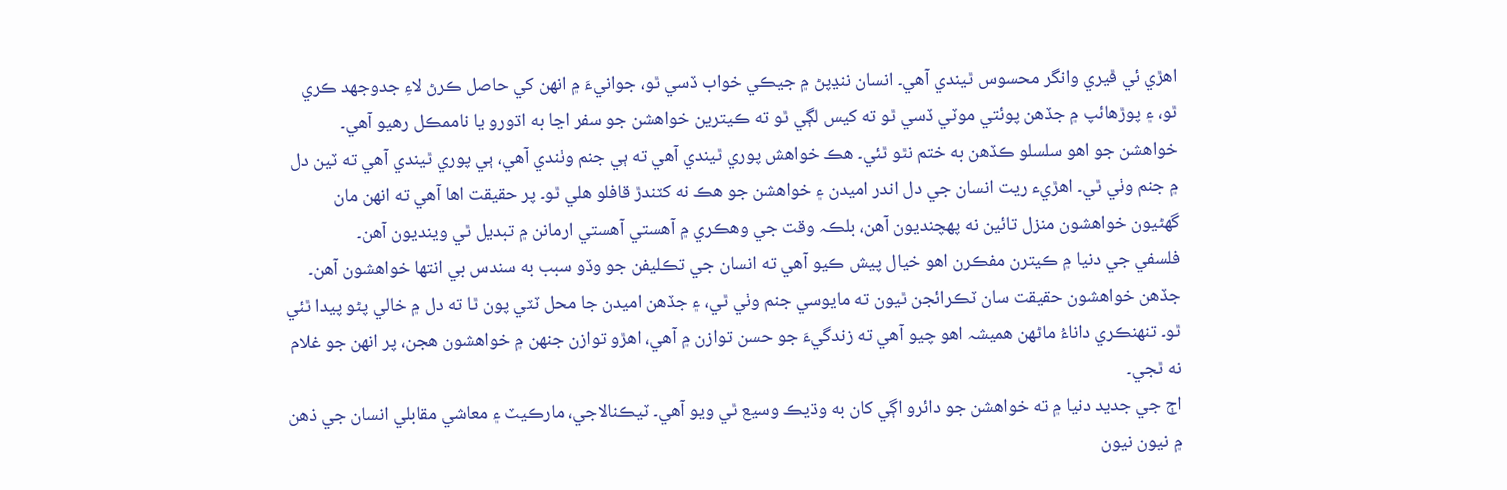اهڙي ئي ڦيري وانگر محسوس ٿيندي آهي۔ انسان ننڍپڻ ۾ جيڪي خواب ڏسي ٿو، جوانيءَ ۾ انهن کي حاصل ڪرڻ لاءِ جدوجهد ڪري ٿو، ۽ پوڙهائپ ۾ جڏهن پوئتي موٽي ڏسي ٿو ته کيس لڳي ٿو ته ڪيترين خواهشن جو سفر اڃا به اڌورو يا ناممڪل رهيو آهي۔
خواهشن جو اهو سلسلو ڪڏهن به ختم نٿو ٿئي۔ هڪ خواهش پوري ٿيندي آهي ته ٻي جنم وٺندي آهي، ٻي پوري ٿيندي آهي ته ٽين دل ۾ جنم وٺي ٿي۔ اهڙيء ريت انسان جي دل اندر اميدن ۽ خواهشن جو هڪ نه کٽندڙ قافلو هلي ٿو۔ پر حقيقت اها آهي ته انهن مان گهڻيون خواهشون منزل تائين نه پهچنديون آهن، بلڪہ وقت جي وهڪري ۾ آهستي آهستي ارمانن ۾ تبديل ٿي وينديون آهن۔
فلسفي جي دنيا ۾ ڪيترن مفڪرن اهو خيال پيش ڪيو آهي ته انسان جي تڪليفن جو وڏو سبب به سندس بي انتها خواهشون آهن۔ جڏهن خواهشون حقيقت سان ٽڪرائجن ٿيون ته مايوسي جنم وٺي ٿي، ۽ جڏهن اميدن جا محل ٽٽي پون ٿا ته دل ۾ خالي پڻو پيدا ٿئي ٿو۔ تنهنڪري داناءُ ماڻهن هميشہ اهو چيو آهي ته زندگيءَ جو حسن توازن ۾ آهي، اهڙو توازن جنهن ۾ خواهشون هجن، پر انهن جو غلام نه ٿجي۔
اڄ جي جديد دنيا ۾ ته خواهشن جو دائرو اڳي کان به وڌيڪ وسيع ٿي ويو آهي۔ ٽيڪنالاجي، مارڪيٽ ۽ معاشي مقابلي انسان جي ذهن ۾ نيون نيون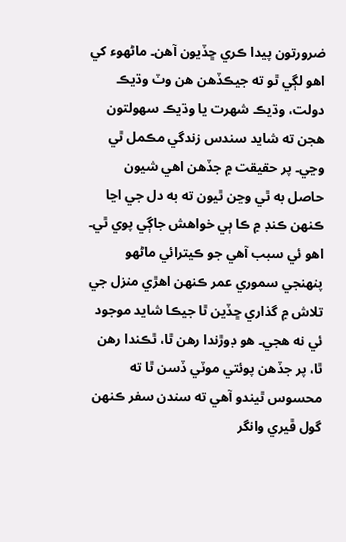ضرورتون پيدا ڪري ڇڏيون آهن۔ ماڻهوء کي اهو لڳي ٿو ته جيڪڏهن هن وٽ وڌيڪ دولت، وڌيڪ شهرت يا وڌيڪ سهولتون هجن ته شايد سندس زندگي مڪمل ٿي وڃي۔ پر حقيقت ۾ جڏهن اهي شيون حاصل به ٿي وڃن ٿيون ته به دل جي اڃا ڪنهن ڪنڊ ۾ ڪا ٻي خواهش جاڳي پوي ٿي۔
اهو ئي سبب آهي جو ڪيترائي ماڻهو پنهنجي سموري عمر ڪنهن اهڙي منزل جي تلاش ۾ گذاري ڇڏين ٿا جيڪا شايد موجود ئي نه هجي۔ هو ڊوڙندا رهن ٿا، ٿڪندا رهن ٿا، پر جڏهن پوئتي موٽي ڏسن ٿا ته محسوس ٿيندو آهي ته سندن سفر ڪنهن گول ڦيري وانگر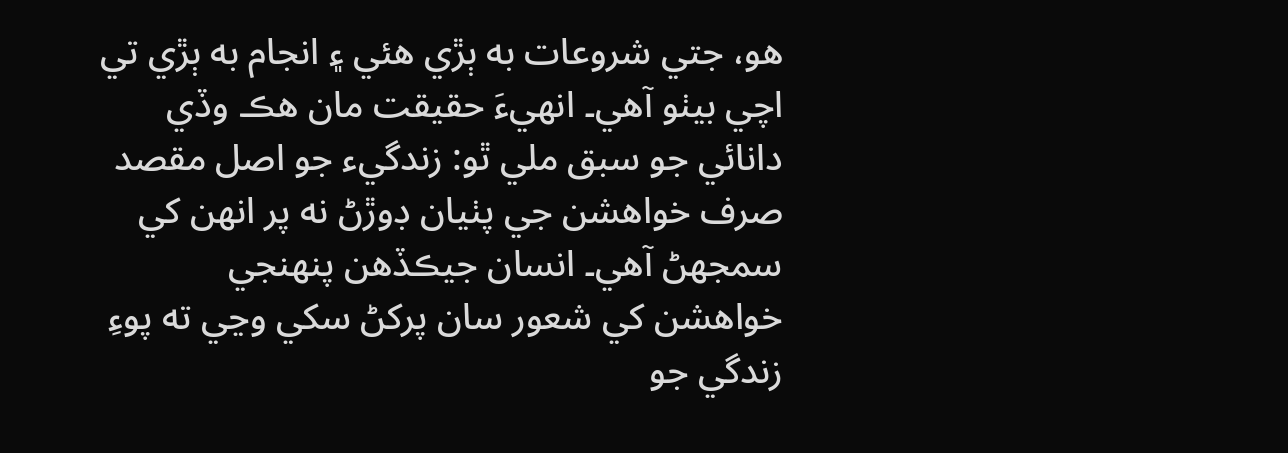هو، جتي شروعات به ٻڙي هئي ۽ انجام به ٻڙي تي اچي بيٺو آهي۔ انهيءَ حقيقت مان هڪ وڏي دانائي جو سبق ملي ٿو: زندگيء جو اصل مقصد صرف خواهشن جي پٺيان ڊوڙڻ نه پر انهن کي سمجهڻ آهي۔ انسان جيڪڏهن پنهنجي خواهشن کي شعور سان پرکڻ سکي وڃي ته پوءِ زندگي جو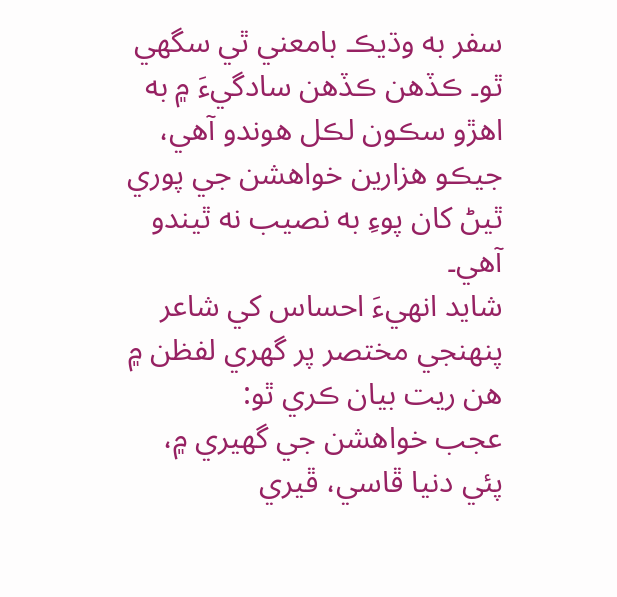سفر به وڌيڪ بامعني ٿي سگهي ٿو۔ ڪڏهن ڪڏهن سادگيءَ ۾ به اهڙو سڪون لڪل هوندو آهي، جيڪو هزارين خواهشن جي پوري ٿيڻ کان پوءِ به نصيب نه ٿيندو آهي۔
شايد انهيءَ احساس کي شاعر پنهنجي مختصر پر گهري لفظن ۾ هن ريت بيان ڪري ٿو:
عجب خواهشن جي گهيري ۾،
پئي دنيا ڦاسي، ڦيري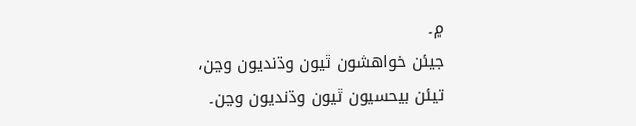۾۔
جيئن خواهشون ٿيون وڌنديون وڃن،
تيئن بيحسيون ٿيون وڌنديون وڃن۔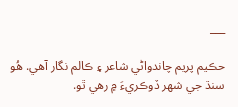___

حڪيم پريم چاندواڻي شاعر ۽ ڪالم نگار آھي. ھُو سنڌ جي شھر ڏوڪريءَ ۾ رھي ٿو.